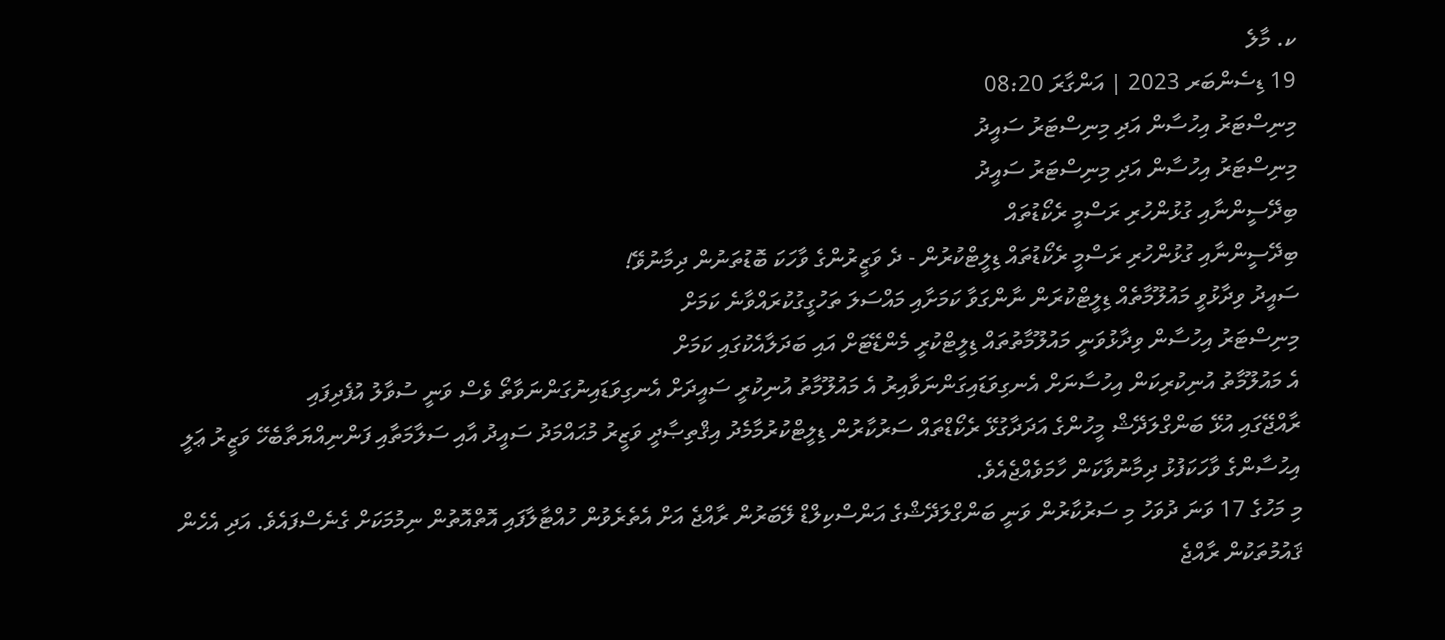ކ. މާލެ
19 ޑިސެންބަރ 2023 | އަންގާރަ 08:20
މިނިސްޓަރު އިހުސާން އަދި މިނިސްޓަރު ސައީދު
މިނިސްޓަރު އިހުސާން އަދި މިނިސްޓަރު ސައީދު
ބިދޭސީންނާއި ގުޅުންހުރި ރަސްމީ ރެކޯޑުތައް
ބިދޭސީންނާއި ގުޅުންހުރި ރަސްމީ ރެކޯޑުތައް ޑިލީޓްކުރުން - ދެ ވަޒީރުންގެ ވާހަކަ ބޮޑުތަނުން ދިމާނުވޭ!
ސައީދު ވިދާޅުވީ މައުލޫމާތެއް ޑިލީޓްކުރަން ނާންގަވާ ކަމަށާއި މައްސަލަ ތަހުގީގުކުރައްވާނެ ކަމަށް
މިނިސްޓަރު އިހުސާން ވިދާޅުވަނީ މައުލޫމާތުތައް ޑިލީޓްކުރީ މެންޑޭޓަށް އައި ބަދަލާއެކުގައި ކަމަށް
އެ މައުލޫމާތު އުނިކުރިކަން އިހުސާނަށް އެނގިވަޑައިގަންނަވާއިރު އެ މައުލޫމާތު އުނިކުރީ ސައީދަށް އެނގިވަޑައިނުގަންނަވާތޯ ވެސް ވަނީ ސުވާލު އުފެދިފައި
ރާއްޖޭގައި އުޅޭ ބަންގްލަދޭޝް މީހުންގެ އަދަދާގުޅޭ ރެކޯޑްތައް ސަރުކާރުން ޑިލީޓްކުރުމާމެދު އިޤްތިޞާދީ ވަޒީރު މުޙައްމަދު ސައީދު އާއި ސަލާމަތާއި ފަންނިއްޔަތާބެހޭ ވަޒީރު ޢަލީ އިޙުސާންގެ ވާހަކަފުޅު ދިމާނުވާކަން ހާމަވެއްޖެއެވެ.
މި މަހުގެ 17 ވަނަ ދުވަހު މި ސަރުކާރުން ވަނީ ބަންގްލަދޭޝްގެ އަންސްކިލްޑް ލޭބަރުން ރާއްޖެ އަށް އެތެރެވުން ހުއްޓާލާފައި އޮތްއޮތުން ނިމުމަކަށް ގެނެސްފައެވެ. އަދި އެހެން ޤައުމުތަކުން ރާއްޖެ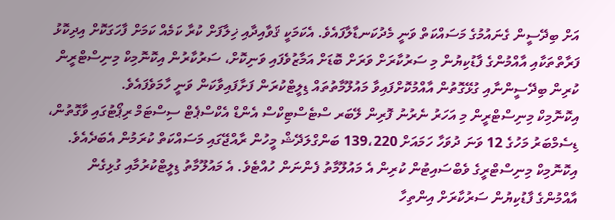އަށް ބިދޭސީން ގެނައުމުގެ މަސައްކަތް ވަނީ މެދުކަނޑާލާފައެވެ. އެކަމަކީ ޤަވާއިދާއި ޚިލާފަށް ކުރާ ކަމެއް ކަމަށް ފާހަގަކޮށް އިދިކޮޅު ފަރާތްތަކާއި އާއްމުންގެ ފާޑުކިޔުން މި ސަރުކާރަށް ވަރަށް ބޮޑަށް އަމާޒުވެފައި ވަނިކޮށް، ސަރުކާރުން އިކޮނޮމިކް މިނިސްޓްރީން ކުރިން ބިދޭސީންނާއި ގުޅޭގޮތުން އާއްމުކޮށްފައިވާ މައުލޫމާތުތައް ޑިލީޓްކުރަން ފަށާފައިވާކަން ވަނީ ހާމަވެފައެވެ.
އިކޮނޮމިކް މިނިސްޓްރީން މި އަހަރު ނެރުނު ފޮރިން ލޭބަރ ސްޓެސްޓިކްސް އެންޑް އެކްސްޕެޓް ސިސްޓަމް ރިޕޯޓުގައި ވާގޮތުން، ޑިސެމްބަރު މަހުގެ 12 ވަނަ ދުވަހާ ހަމައަށް 139،220 ބަންގްލަދޭޝް މީހުން ރާއްޖޭގައި މަސައްކަތް ކުރަމުން އެބަދެއެވެ. އިކޮނޮމިކް މިނިސްޓްރީގެ ވެބްސައިޓުން ކުރިން އެ މައުލޫމާތު ފެންނަން ހުއްޓެވެ. އެ މައުލޫމާތު ޑިލީޓްކުރުމާއި ގުޅިގެން އާއްމުންގެ ފާޑުކިޔުން ސަރުކާރަށް އިންތިހާ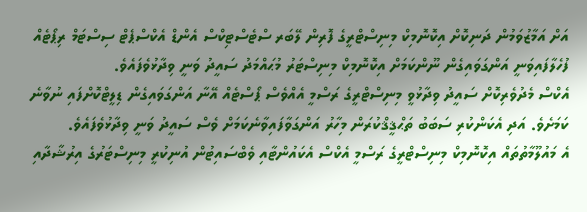އަށް އަމާޒުވަމުން ދަނިކޮށް އިކޮނޮމިކް މިނިސްޓްރީގެ ފޮރިން ލޭބަރ ސްޓެސްޓިކްސް އެންޑް އެކްސްޕެޓް ސިސްޓަމް ރިޕޯޓެއް ފުހެލާފައިވަނީ އަންގަވައިގެން ނޫންކަމަށް އިކޮނޮމިކް މިނިސްޓަރު މުޙައްމަދު ސައީދު ވަނީ ވިދާޅުވެފައެވެ.
އެކްސް މެދުވެރިކޮށް ސައީދު ވިދާޅުވީ މިނިސްޓްރީގެ ރަސްމީ އެއްވެސް ޕޯސްޓެއް އޭނާ އަންގަވައިގެން ޑިލީޓްކޮށްފައި ނުވާނެ ކަމަށެވެ. އަދި އެކަންކުރި ސަބަބު ތަޙްޤީޤްކުރަން މިހާރު އަންގަވާފައިވާނެކަމަށް ވެސް ސައީދު ވަނީ ވިދާޅުވެފައެވެ.
އެ މައުލޫމާތުތައް އިކޮނޮމިކް މިނިސްޓްރީގެ ރަސްމީ އެކްސް އެކައުންޓާއި ވެބްސައިޓުން އުނިކުރީ މިނިސްޓަރުގެ އިރުޝާދާއި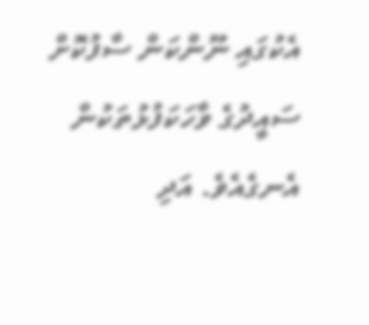އެކުގައި ނޫންކަން ސާފުކޮށް ސައީދުގެ ވާހަކަފުޅުތަކުން އެނގެއެވެ. އަދި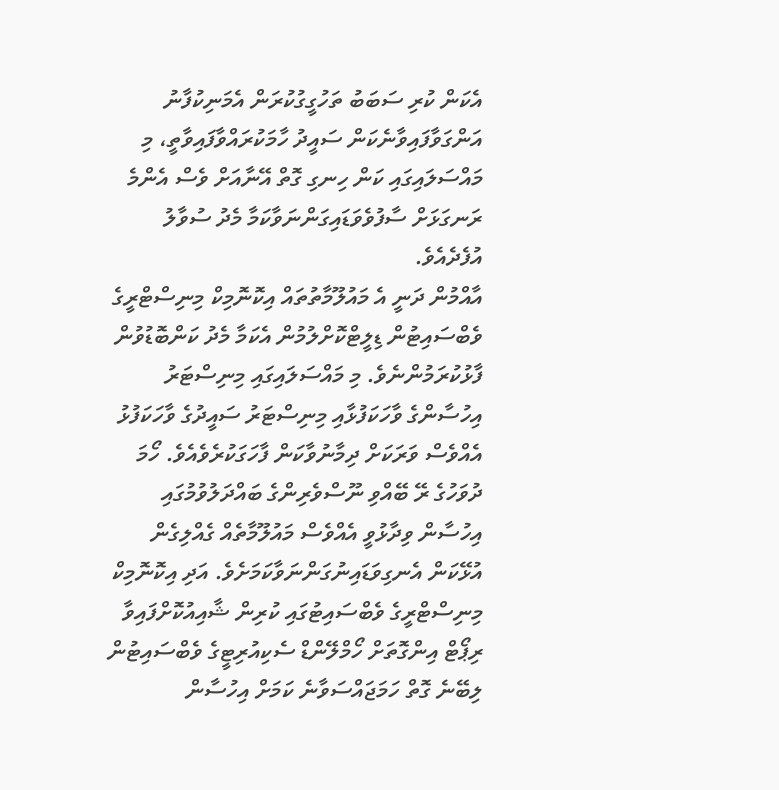އެކަން ކުރި ސަބަބު ތަހުގީގުކުރަން އެމަނިކުފާނު އަންގަވާފައިވާނެކަން ސައީދު ހާމަކުރައްވާފައިވާތީ، މި މައްސަލައިގައި ކަން ހިނގި ގޮތް އޭނާއަށް ވެސް އެންމެ ރަނގަޅަށް ސާފުވެވަޑައިގަންނަވާކަމާ މެދު ސުވާލު އުފެދެއެވެ.
އާއްމުން ދަނީ އެ މައުލޫމާތުތައް އިކޮނޮމިކް މިނިސްޓްރީގެ ވެބްސައިޓުން ޑިލީޓްކޮށްލުމުން އެކަމާ މެދު ކަންބޮޑުވުން ފާޅުކުރަމުންނެވެ. މި މައްސަލައިގައި މިނިސްޓަރު އިހުސާންގެ ވާހަކަފުޅާއި މިނިސްޓަރު ސައީދުގެ ވާހަކަފުޅު އެއްވެސް ވަރަކަށް ދިމާނުވާކަން ފާހަގަކުރެވެއެވެ. ހޯމަ ދުވަހުގެ ރޭ ބޭއްވި ނޫސްވެރިންގެ ބައްދަލުވުމުގައި އިހުސާން ވިދާޅުވީ އެއްވެސް މައުލޫމާތެއް ގެއްލިގެން އުޅޭކަން އެނގިވަޑައިނުގަންނަވާކަމަށެވެ. އަދި އިކޮނޮމިކް މިނިސްޓްރީގެ ވެބްސައިޓުގައި ކުރިން ޝާއިއުކޮށްފައިވާ ރިޕޯޓް އިންގޮތަށް ހޯމްލޭންޑް ސެކިއުރިޓީގެ ވެބްސައިޓުން ލިބޭނެ ގޮތް ހަމަޖައްސަވާނެ ކަމަށް އިހުސާން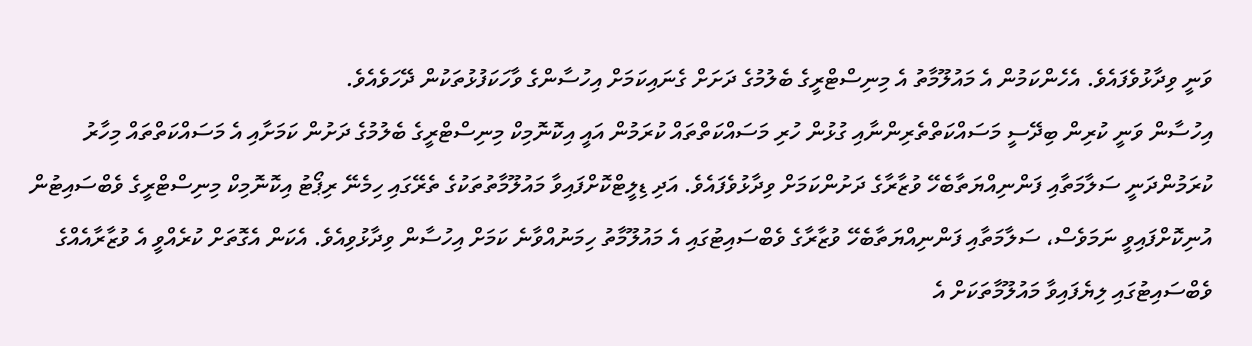ވަނީ ވިދާޅުވެފައެވެ. އެހެންކަމުން އެ މައުލޫމާތު އެ މިނިސްޓްރީގެ ބެލުމުގެ ދަށަށް ގެނައިކަމަށް އިހުސާންގެ ވާހަކަފުޅުތަކުން ދޭހަވެއެވެ.
އިހުސާން ވަނީ ކުރިން ބިދޭސީ މަސައްކަތްތެރިންނާއި ގުޅުން ހުރި މަސައްކަތްތައް ކުރަމުން އައީ އިކޮނޮމިކް މިނިސްޓްރީގެ ބެލުމުގެ ދަށުން ކަމަށާއި އެ މަސައްކަތްތައް މިހާރު ކުރަމުންދަނީ ސަލާމަތާއި ފަންނިއްޔަތާބެހޭ ވުޒާރާގެ ދަށުންކަމަށް ވިދާޅުވެފައެވެ. އަދި ޑިލީޓްކޮށްފައިވާ މައުލޫމާތުތަކުގެ ތެރޭގައި ހިމެނޭ ރިޕޯޓު އިކޮނޮމިކް މިނިސްޓްރީގެ ވެބްސައިޓުން އުނިކޮށްފައިވީ ނަމަވެސް، ސަލާމަތާއި ފަންނިއްޔަތާބެހޭ ވުޒާރާގެ ވެބްސައިޓުގައި އެ މައުލޫމާތު ހިމަނުއްވާނެ ކަމަށް އިހުސާން ވިދާޅުވިއެވެ. އެކަން އެގޮތަށް ކުރެއްވީ އެ ވުޒާރާއެއްގެ ވެބްސައިޓުގައި ލިޔެފައިވާ މައުލޫމާތަކަށް އެ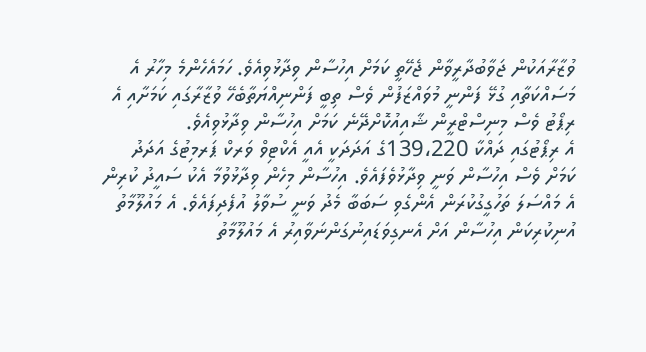ވުޒާރާއަކުން ޖަވާބުދާރީވާން ޖެހޭތީ ކަމަށް އިހުސާން ވިދާޅުވިއެވެ. ހަމައެހެންމެ މިހާރު އެ މަސައްކަތާއި ގުޅޭ ފަންނީ މުވައްޒަފުން ވެސް ތިބީ ފަންނިއްޔަތާބެހޭ ވުޒާރާގައި ކަމަށާއި އެ ރިޕޯޓު ވެސް މިނިސްޓްރީން ޝާއިއުކޮށްދޭނެ ކަމަށް އިހުސާން ވިދާޅުވިއެވެ.
އެ ރިޕޯޓުގައި ދައްކާ 139،220ގެ އަދަދަކީ އެއީ އެކްޓިވް ވަރކް ޕަރމިޓުގެ އަދަދު ކަމަށް ވެސް އިހުސާން ވަނީ ވިދާޅުވެފައެވެ. އިހުސާން މިހެން ވިދާޅުވުމާ އެކު ސައީދު ކުރިން އެ މައްސަލަ ތަހުގީގުކުރަން އެންގެވި ސަބަބާ މެދު ވަނީ ސުވާލު އުފެދިފައެވެ. އެ މައުލޫމާތު އުނިކުރިކަން އިހުސާން އަށް އެނގިވަޑައިނުގަންނަވާއިރު އެ މައުލޫމާތު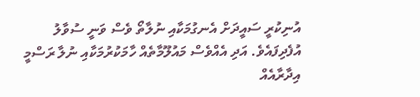އުނިކުރީ ސައީދަށް އެނގުމަކާއި ނުލާތޯ ވެސް ވަނީ ސުވާލު އުފެދިފައެވެ. އަދި އެއްވެސް މައުލޫމާތެއް ހާމަކުރުމަކާއި ނުލާ ރަސްމީ އިދާރާއެއް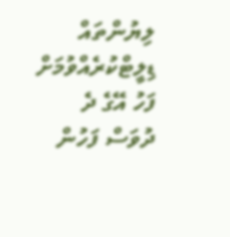ލިޔުންތައް ޑިލީޓްކުރެއްވުމަށް ފަހު އޭގެ ދެ ދުވަސް ފަހުން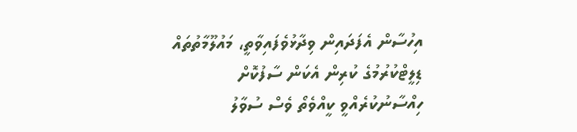އިހުސާން އެފަދައިން ވިދާޅުވެފައިވާތީ، މައުލޫމާތުތައް ޑިލީޓްކުރުމުގެ ކުރިން އެކަން ސާފުކޮށް ހިއްސާނުކުރެއްވީ ކީއްވެތޯ ވެސް ސުވާލު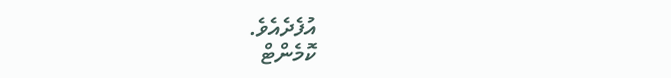އުފެދެއެވެ.
ކޮމެންޓް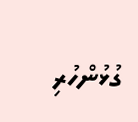ގުޅުންހުރި